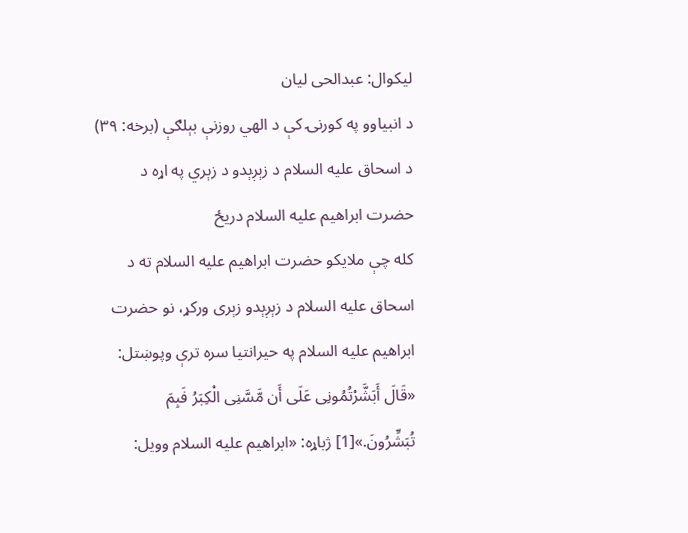لیکوال: عبدالحی لیان
د انبیاوو په کورنۍ کې د الهي روزنې بېلګې (برخه: ۳۹)
د اسحاق عليه السلام د زېږېدو د زېري په اړه د حضرت ابراهیم علیه السلام دریځ
کله چې ملايکو حضرت ابراهیم علیه السلام ته د اسحاق عليه السلام د زېږېدو زېرى ورکړ، نو حضرت ابراهیم علیه السلام په حیرانتیا سره ترې وپوښتل: «قَالَ أَبَشَّرْتُمُونِی عَلَى أَن مَّسَّنِی الْكِبَرُ فَبِمَ تُبَشِّرُونَ.»[1] ژباړه: «ابراهيم عليه السلام وويل: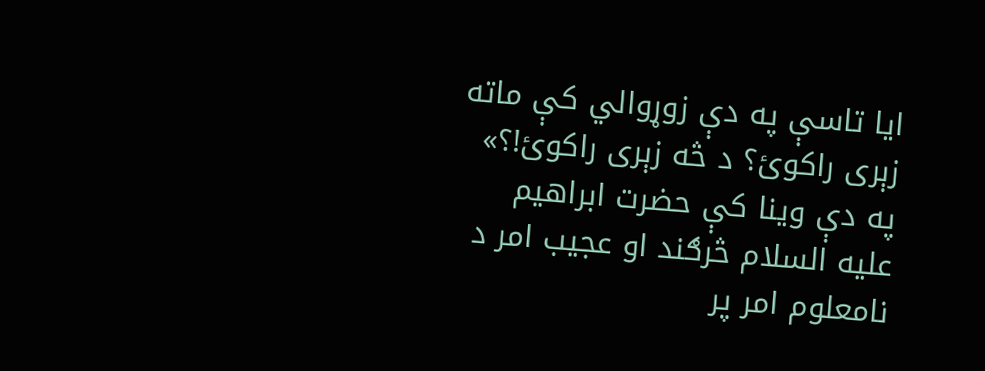ايا تاسې په دې زوړوالي کې ماته زېری راکوئ؟ د څه زېری راکوئ!؟»
په دې وينا کې حضرت ابراهيم عليه السلام څرګند او عجيب امر د نامعلوم امر پر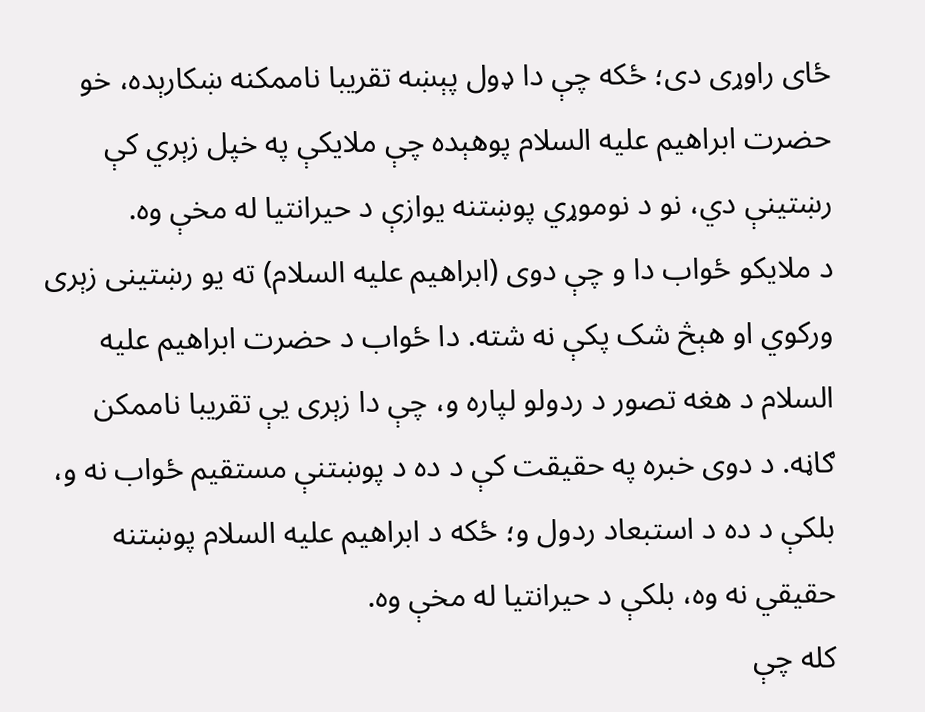ځای راوړی دی؛ ځکه چې دا ډول پېښه تقریبا ناممکنه ښکارېده، خو حضرت ابراهیم علیه السلام پوهېده چې ملايکې په خپل زېري کې رښتینې دي، نو د نوموړي پوښتنه یوازې د حیرانتیا له مخې وه.
د ملايکو ځواب دا و چې دوی (ابراهيم عليه السلام) ته يو رښتينی زېری ورکوي او هېڅ شک پکې نه شته. دا ځواب د حضرت ابراهیم علیه السلام د هغه تصور د ردولو لپاره و، چې دا زېرى یې تقریبا ناممکن ګاڼه. د دوی خبره په حقیقت کې د ده د پوښتنې مستقیم ځواب نه و، بلکې د ده د استبعاد ردول و؛ ځکه د ابراهيم عليه السلام پوښتنه حقیقي نه وه، بلکې د حیرانتیا له مخې وه.
کله چې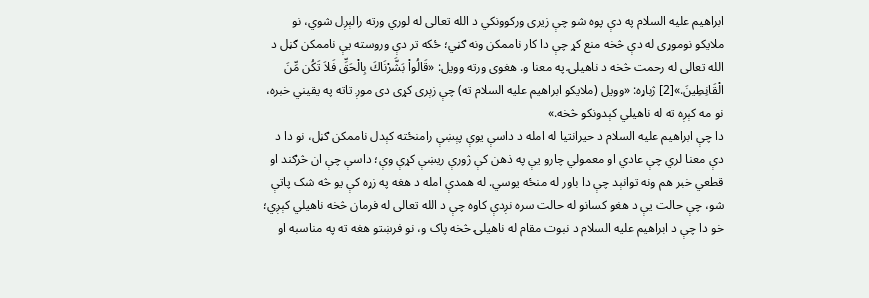ابراهيم عليه السلام په دې پوه شو چې زيری ورکوونکي د الله تعالی له لوري ورته رالېږل شوي، نو ملايکو نوموړی له دې څخه منع کړ چې دا کار ناممکن ونه ګڼي؛ ځکه تر دې وروسته يې ناممکن ګڼل د الله تعالی له رحمت څخه د ناهيلۍ په معنا و. هغوی ورته وويل: «قَالُواْ بَشَّرْنَاكَ بِالْحَقِّ فَلاَ تَكُن مِّنَ الْقَانِطِینَ.»[2] ژباړه: «وويل (ملايکو ابراهيم عليه السلام ته) چې زېری کړی دی موږ تاته په يقيني خبره، نو مه کېږه ته له ناهيلي کېدونکو څخه.»
دا چې ابراهيم عليه السلام د حيرانتيا له امله د داسې يوې پېښې رامنځته کېدل ناممکن ګڼل، نو دا د دې معنا لري چې عادي او معمولي چارو يې په ذهن کې ژورې ريښې کړې وې؛ داسې چې ان څرګند او قطعي خبر هم ونه توانېد چې دا باور له منځه يوسي. له همدې امله د هغه په زړه کې یو څه شک پاتې شو، چې حالت یې د هغو کسانو له حالت سره نږدې کاوه چې د الله تعالی له فرمان څخه ناهیلي کېږي؛ خو دا چې د ابراهیم علیه السلام د نبوت مقام له ناهیلۍ څخه پاک و، نو فرښتو هغه ته په مناسبه او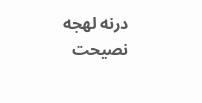درنه لهجه نصیحت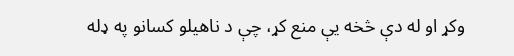وکړ او له دې څخه یې منع کړ، چې د ناهیلو کسانو په ډله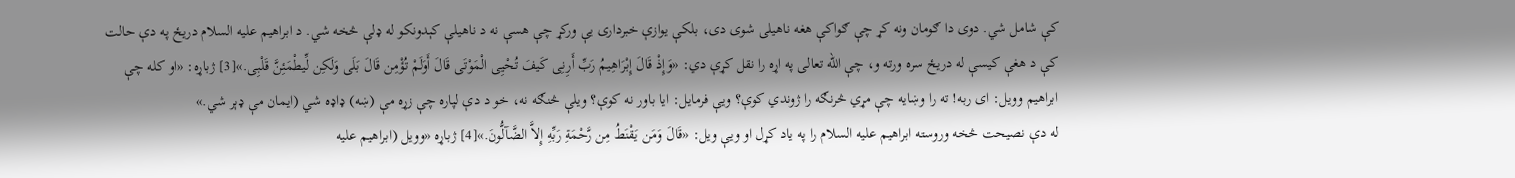کې شامل شي. دوی دا ګومان ونه کړ چې ګواکې هغه ناهیلی شوی دی، بلکې یوازې خبرداری يې ورکړ چې هسې نه د ناهيلې کېدونکو له ډلې څخه شي. د ابراهيم عليه السلام دریځ په دې حالت کې د هغې کیسې له دريځ سره ورته و، چې الله تعالی په اړه را نقل کړې دي: «وَإِذْ قَالَ إِبْرَاهِیمُ رَبِّ أَرِنِی كَیفَ تُحْیِی الْمَوْتَى قَالَ أَوَلَمْ تُؤْمِن قَالَ بَلَى وَلَكِن لِّیطْمَئِنَّ قَلْبِی.»[3] ژباړه: «او کله چې ابراهيم وويل: ای ربه! ته را وښايه چې مړي څرنګه را ژوندي کوې؟ ويې فرمايل: ايا باور نه کوې؟ ويلې څنګه نه، خو د دې لپاره چې زړه مې (ښه) ډاډه شي (ايمان مې ډېر شي.»
له دې نصیحت څخه وروسته ابراهیم عليه السلام را په ياد کړل او ویې ویل: «قَالَ وَمَن یَقْنَطُ مِن رَّحْمَةِ رَبِّهِ إِلاَّ الضَّآلُّونَ.»[4] ژباړه «وويل (ابراهيم عليه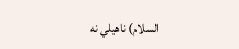السلام) ناهيلي نه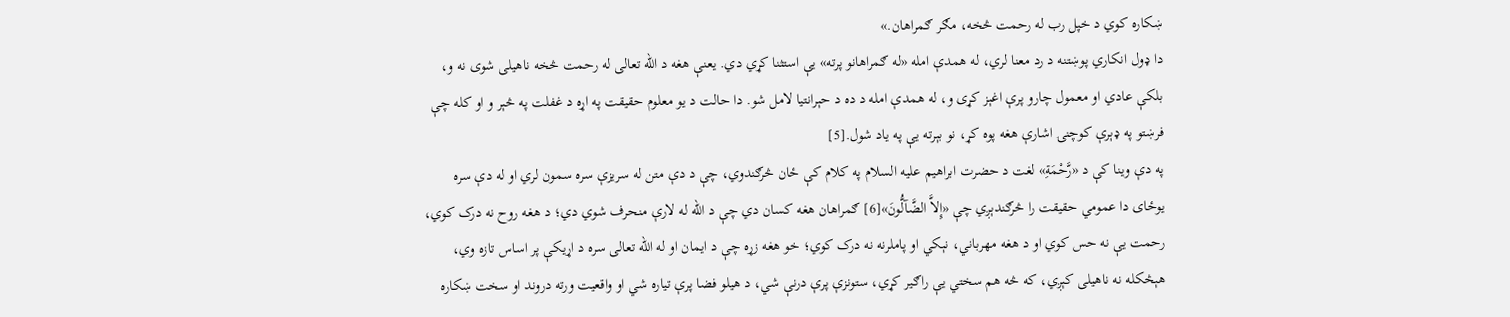ښکاره کوي د خپل رب له رحمت څخه، مګر ګمراهان.»
دا ډول انکاري پوښتنه د رد معنا لري، له همدې امله «له ګمراهانو پرته» یې استثنا کړي دي. یعنې هغه د الله تعالی له رحمت څخه ناهیلی شوی نه و، بلکې عادي او معمول چارو پرې اغېز کړی و، له همدې امله د ده د حېرانتیا لامل شو. دا حالت د یو معلوم حقیقت په اړه د غفلت په څېر و او کله چې فرښتو په ډېرې کوچنۍ اشارې هغه پوه کړ، نو بېرته یې په یاد شول.[5]
په دې وینا کې د «رَّحْمَةِ» لغت د حضرت ابراهیم علیه السلام په كلام کې ځان څرګندوي، چې د دې متن له سريزې سره سمون لري او له دې سره یوځای دا عمومي حقیقت را څرګندېږي چې «إِلاَّ الضَّآلُّونَ»[6] ګمراهان هغه کسان دي چې د الله له لارې منحرف شوي دي؛ د هغه روح نه درک کوي، رحمت یې نه حس کوي او د هغه مهرباني، نېکي او پاملرنه نه درک کوي؛ خو هغه زړه چې د ایمان او له الله تعالی سره د اړیکې پر اساس تازه وي، هېڅکله نه ناهیلی کېږي، که څه هم سختي يې راګیر کړي، ستونزې پرې درنې شي، د هیلو فضا پرې تیاره شي او واقعیت ورته دروند او سخت ښکاره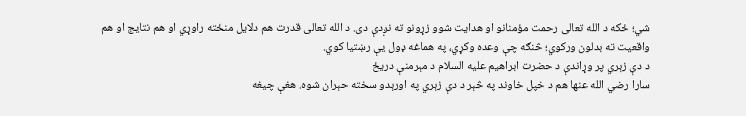شي؛ ځکه د الله تعالی رحمت مؤمنانو او هدایت شوو زړونو ته نږدې دی. د الله تعالی قدرت هم دلایل منځته راوړي او هم نتایج او هم واقعیت ته بدلون ورکوي؛ څنګه چې وعده وکړي، په هماغه ډول يې رښتیا کوي.
د دې زېري پر وړاندې د حضرت ابراهيم عليه السلام د مېرمنې دریځ
سارا رضي الله عنها هم د خپل خاوند په څېر د دې زېري په اورېدو سخته حېران شوه. هغې چیغه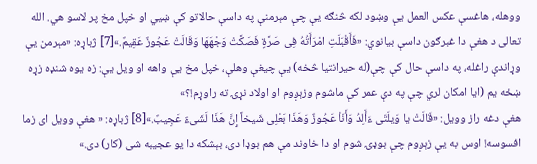ووهله، هاغسې عکس العمل یې وښود لکه څنګه یې چې مېرمنې په داسې حالاتو کې ښيي او خپل مخ پر لاسو هي. الله تعالی د هغې دا غبرګون داسې بیانوي: «فَأَقْبَلَتِ امْرَأَتُهُ فِی صَرَّةٍ فَصَكَّتْ وَجْهَهَا وَقَالَتْ عَجُوزٌ عَقِیمٌ.»[7] ژباړه: «مېرمن یې وړاندې راغله، په داسې حال کې چې(له حیرانتیا څخه) یې چیغې وهلې، خپل مخ یې واهه او ویل یې: زه یوه شنډه زړه ښځه یم (ایا امکان لري چې په دې عمر کې ماشوم وزېږوم او اولاد نړۍ ته راوړم!؟»
هغې دغه راز وویل: «قَالَتْ یا وَیلَتَى ءَأَلِدُ وَأَنَاْ عَجُوزٌ وَهَذَا بَعْلِی شَیخاً إِنَّ هَذَا لَشَیءٌ عَجِیبٌ.»[8] ژباړه: « هغې وويل ای زما افسوسه! اوس به يې زېږوم چې بوډۍ شوم او دا خاوند مې هم بوډا دی، بېشکه دا يو عجيبه شی (کار) دی.»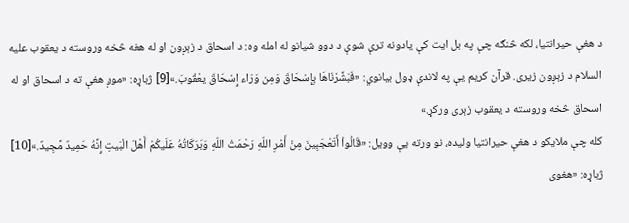د هغې حیرانتیا، لکه څنګه چې په بل ایت کې یادونه ترې شوې د دوو شیانو له امله وه: د اسحاق د زېږون او له هغه څخه وروسته د یعقوب علیه السلام د زېږون زیری. قرآن کریم یې په لاندې ډول بیانوي: «فَبَشَّرْنَاهَا بِإِسْحَاقَ وَمِن وَرَاء إِسْحَاقَ یعْقُوبَ.»[9] ژباړه: «موږ هغې ته د اسحاق او له اسحاق څخه وروسته د یعقوب زېری ورکړ.»
کله چې ملایکو د هغې حیرانتیا ولیده، نو ورته یې وویل: «قَالُواْ أَتَعْجَبِینَ مِنْ أَمْرِ اللّهِ رَحْمَتُ اللّهِ وَبَرَكَاتُهُ عَلَیكُمْ أَهْلَ الْبَیتِ إِنَّهُ حَمِیدٌ مَّجِیدٌ.»[10] ژباړه: «هغوی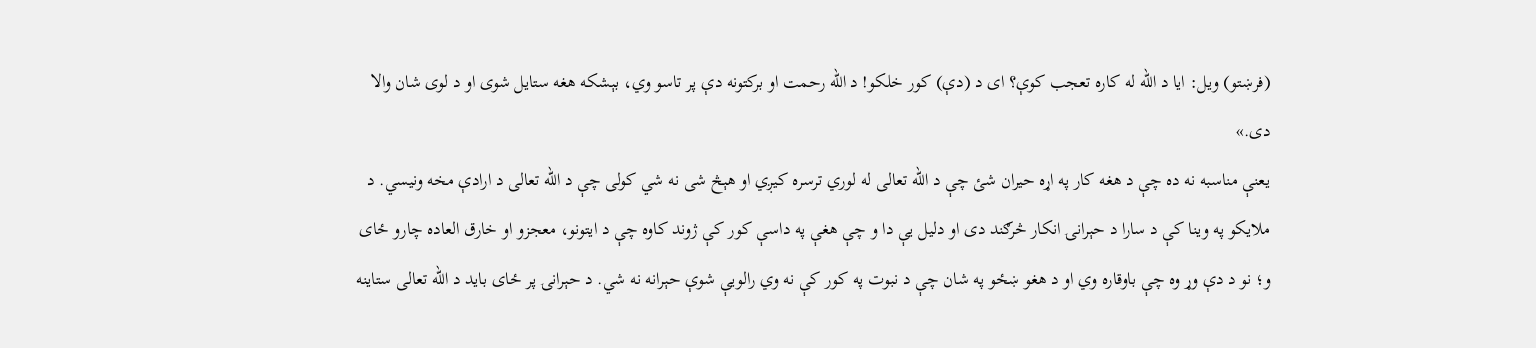(فرښتو) ويل: ايا د الله له کاره تعجب کوې؟ ای د (دې) کور خلکو! د الله رحمت او برکتونه دې پر تاسو وي، بېشکه هغه ستايل شوی او د لوی شان والا دی.»
يعنې مناسبه نه ده چې د هغه کار په اړه حيران شئ چې د الله تعالی له لوري ترسره کیږي او هېڅ شی نه شي کولی چې د الله تعالی د ارادې مخه ونيسي. د ملايکو په وینا کې د سارا د حېرانۍ انکار څرګند دی او دلیل یې دا و چې هغې په داسې کور کې ژوند کاوه چې د ایتونو، معجزو او خارق العاده چارو ځای و؛ نو د دې وړ وه چې باوقاره وي او د هغو ښځو په شان چې د نبوت په کور کې نه وي رالویې شوې حېرانه نه شي. د حېرانۍ پر ځای باید د الله تعالی ستاینه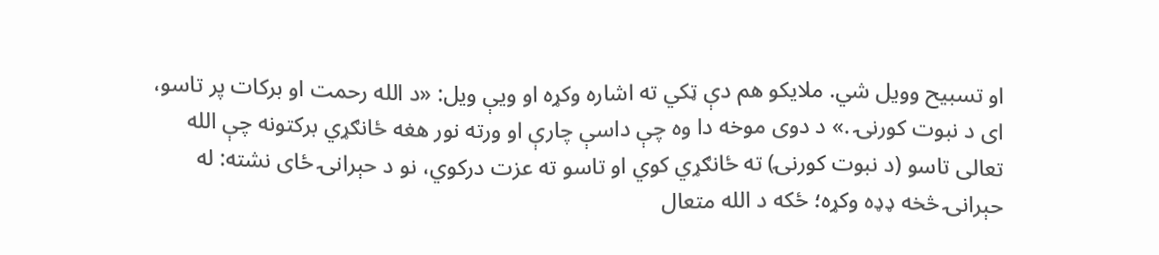او تسبیح وویل شي. ملايکو هم دې ټکي ته اشاره وکړه او ويې ویل: «د الله رحمت او برکات پر تاسو، ای د نبوت کورنۍ .» د دوی موخه دا وه چې داسې چارې او ورته نور هغه ځانګړي برکتونه چې الله تعالی تاسو (د نبوت کورنۍ) ته ځانګړي کوي او تاسو ته عزت درکوي، نو د حېرانۍ ځای نشته: له حېرانۍ څخه ډډه وکړه؛ ځکه د الله متعال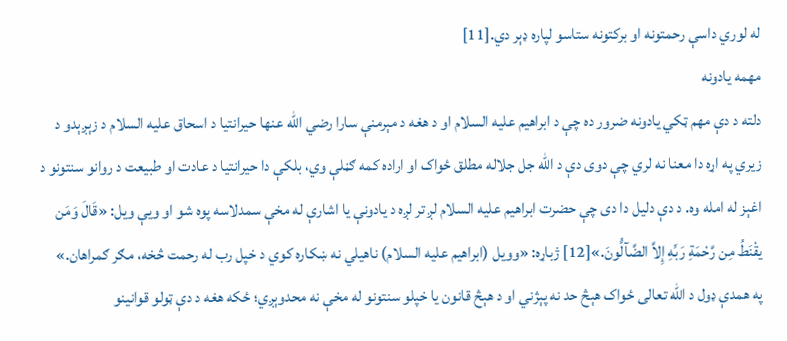له لوري داسې رحمتونه او برکتونه ستاسو لپاره ډېر دي.[11]
مهمه یادونه
دلته د دې مهم ټکي يادونه ضرور ده چې د ابراهيم عليه السلام او د هغه د مېرمنې سارا رضي الله عنها حيرانتيا د اسحاق عليه السلام د زېږېدو د زيري په اړه دا معنا نه لري چې دوی دې د الله جل جلاله مطلق ځواک او اراده کمه ګڼلې وي، بلکې دا حيرانتيا د عادت او طبيعت د روانو سنتونو د اغېز له امله وه. د دې دلیل دا دی چې حضرت ابراهیم علیه السلام لږ تر لږه د یادونې یا اشارې له مخې سمدلاسه پوه شو او ویې ویل: «قَالَ وَمَن یقْنَطُ مِن رَّحْمَةِ رَبِّهِ إِلاَّ الضَّآلُّونَ.»[12] ژباړه: «وويل (ابراهيم عليه السلام) ناهيلي نه ښکاره کوي د خپل رب له رحمت څخه، مګر ګمراهان.»
په همدې ډول د الله تعالی ځواک هېڅ حد نه پېژني او د هېڅ قانون یا خپلو سنتونو له مخې نه محدوېږي؛ ځکه هغه د دې ټولو قوانینو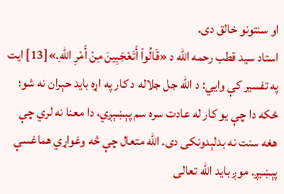او سنتونو خالق دی.
استاد سید قطب رحمه الله د «قَالُواْ أَتَعْجَبِینَ مِنْ أَمْرِ اللّهِ.»[13] ایت په تفسیر کې وايي: د الله جل جلاله د کار په اړه باید حېران نه شو؛ ځکه دا چې یو کار له عادت سره سم پېښېږي، دا معنا نه لري چې هغه سنت نه بدلېدونکی دی. الله متعال چې څه وغواړي هماغسې پېښیږ. موږ باید الله تعالی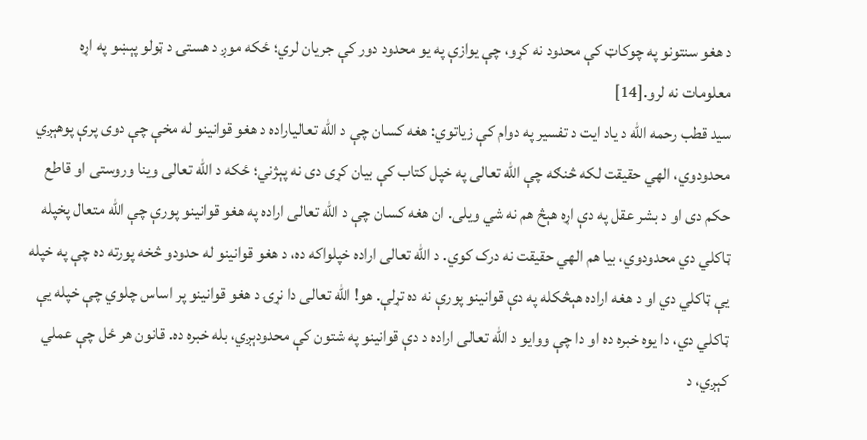د هغو سنتونو په چوکاټ کې محدود نه کړو، چې یوازې په یو محدود دور کې جریان لري؛ ځکه موږ د هستۍ د ټولو پېښو په اړه معلومات نه لرو.[14]
سید قطب رحمه الله د یاد ایت د تفسیر په دوام کې زياتوي: هغه کسان چې د الله تعالیاراده د هغو قوانینو له مخې چې دوی پرې پوهېږي محدودوي، الهي حقیقت لکه څنګه چې الله تعالی په خپل کتاب کې بیان کړی دی نه پېژني؛ ځکه د الله تعالی وینا وروستی او قاطع حکم دی او د بشر عقل په دې اړه هېڅ هم نه شي ویلی. ان هغه کسان چې د الله تعالی اراده په هغو قوانینو پورې چې الله متعال پخپله ټاکلي دي محدودوي، بیا هم الهي حقیقت نه درک کوي. د الله تعالی اراده خپلواکه ده، د هغو قوانینو له حدودو څخه پورته ده چې په خپله یې ټاکلي دي او د هغه اراده هېڅکله په دې قوانینو پورې نه ده تړلې. هو! الله تعالی دا نړۍ د هغو قوانینو پر اساس چلوي چې خپله یې ټاکلي دي، دا یوه خبره ده او دا چې ووایو د الله تعالی اراده د دې قوانینو په شتون کې محدودېږي، بله خبره ده. قانون هر ځل چې عملي کېږي، د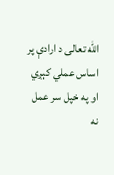الله تعالی د ارادې پر اساس عملي کېږي او په خپل سر عمل نه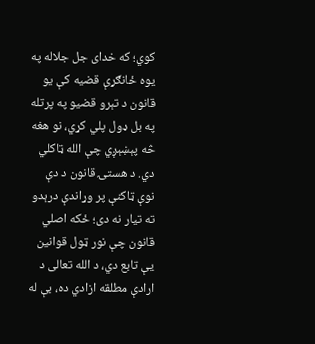کوي؛ که خدای جل جلاله په یوه ځانګړې قضیه کې یو قانون د تېرو قضیو په پرتله په بل ډول پلي کړي، نو هغه څه پېښېږي چې الله ټاکلي دي. د هستۍ قانون د دې نوې ټاکنې پر وړاندې درېدو ته تیار نه دی؛ ځکه اصلي قانون چې نور ټول قوانین یې تابع دي، د الله تعالی د ارادې مطلقه ازادي ده، بې له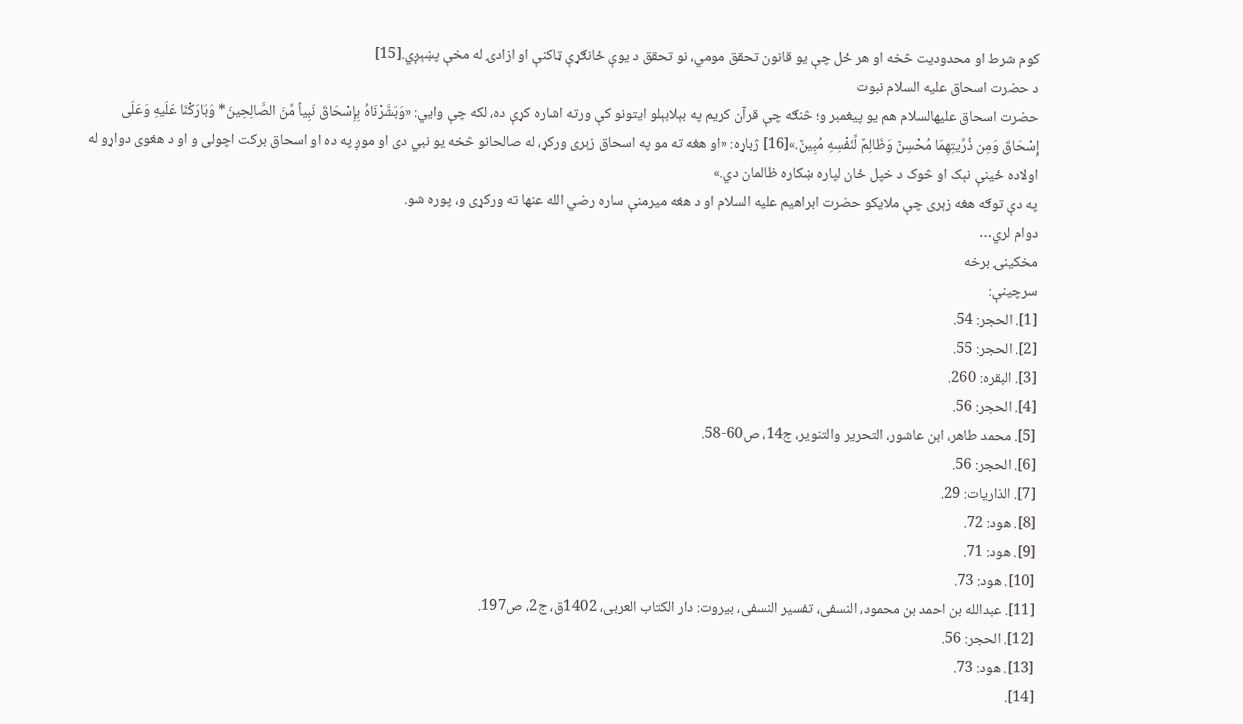کوم شرط او محدودیت څخه او هر ځل چې یو قانون تحقق مومي، نو تحقق د یوې ځانګړې ټاکنې او ازادۍ له مخې پښېږي.[15]
د حضرت اسحاق عليه السلام نبوت
حضرت اسحاق علیهالسلام هم یو پیغمبر و؛ څنګه چې قرآن کریم په بېلابېلو ایتونو کې ورته اشاره کړې ده، لکه چې وايي: «وَبَشَّرْنَاهُ بِإِسْحَاقَ نَبِیاً مِّنَ الصَّالِحِینَ* وَبَارَكْنَا عَلَیهِ وَعَلَى إِسْحَاقَ وَمِن ذُرِّیتِهِمَا مُحْسِنٌ وَظَالِمٌ لِّنَفْسِهِ مُبِینٌ.»[16] ژباړه: «او هغه ته مو په اسحاق زېری ورکړ، له صالحانو څخه يو نبي دی او موږ په ده او اسحاق برکت اچولی و او د هغوی دواړو له اولاده ځينې نېک او څوک د خپل ځان لپاره ښکاره ظالمان دي.»
په دې توګه هغه زېری چې ملايکو حضرت ابراهیم علیه السلام او د هغه میرمنې ساره رضي الله عنها ته ورکړی و، پوره شو.
دوام لري…
مخکینۍ برخه
سرچینې:
[1]. الحجر: 54.
[2]. الحجر: 55.
[3]. البقره: 260.
[4]. الحجر: 56.
[5]. محمد طاهر، ابن عاشور، التحریر والتنویر، ج14، ص60-58.
[6]. الحجر: 56.
[7]. الذاریات: 29.
[8]. هود: 72.
[9]. هود: 71.
[10]. هود: 73.
[11]. عبدالله بن احمد بن محمود، النسفی، تفسیر النسفی، بیروت: دار الکتاب العربی، 1402ق، ج2، ص197.
[12]. الحجر: 56.
[13]. هود: 73.
[14].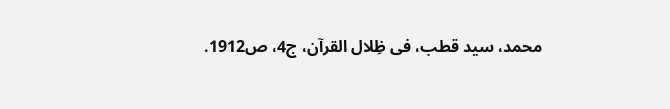محمد، سید قطب، فی ظِلال القرآن، ج4، ص1912.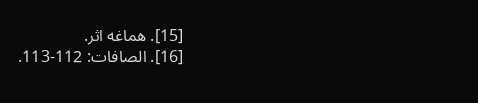[15]. هماغه اثر.
[16]. الصافات: 112-113.